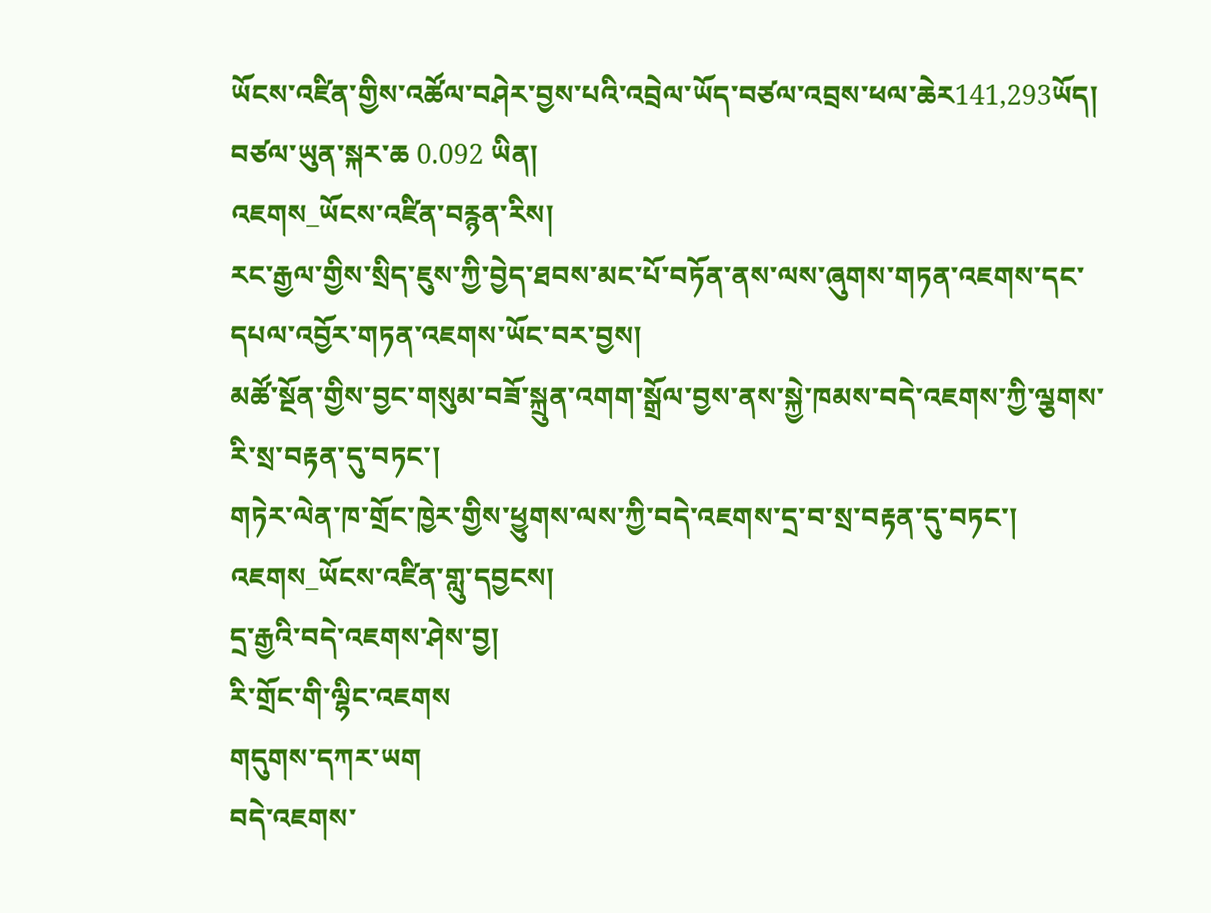ཡོངས་འཛིན་གྱིས་འཚོལ་བཤེར་བྱས་པའི་འབྲེལ་ཡོད་བཙལ་འབྲས་ཕལ་ཆེར141,293ཡོད།  བཙལ་ཡུན་སྐར་ཆ 0.092 ཡིན།
འཇགས_ཡོངས་འཛིན་བརྙན་རིས།
རང་རྒྱལ་གྱིས་སྲིད་ཇུས་ཀྱི་བྱེད་ཐབས་མང་པོ་བཏོན་ནས་ལས་ཞུགས་གཏན་འཇགས་དང་དཔལ་འབྱོར་གཏན་འཇགས་ཡོང་བར་བྱས།
མཚོ་སྔོན་གྱིས་བྱང་གསུམ་བཟོ་སྐྲུན་འགག་སྒྲོལ་བྱས་ནས་སྐྱེ་ཁམས་བདེ་འཇགས་ཀྱི་ལྕགས་རི་སྲ་བརྟན་དུ་བཏང་།
གཏེར་ལེན་ཁ་གྲོང་ཁྱེར་གྱིས་ཕྱུགས་ལས་ཀྱི་བདེ་འཇགས་དྲ་བ་སྲ་བརྟན་དུ་བཏང་།
འཇགས_ཡོངས་འཛིན་གླུ་དབྱངས།
དྲ་རྒྱའི་བདེ་འཇགས་ཤེས་བྱ།
རི་གྲོང་གི་ལྷིང་འཇགས
གདུགས་དཀར་ཡག
བདེ་འཇགས་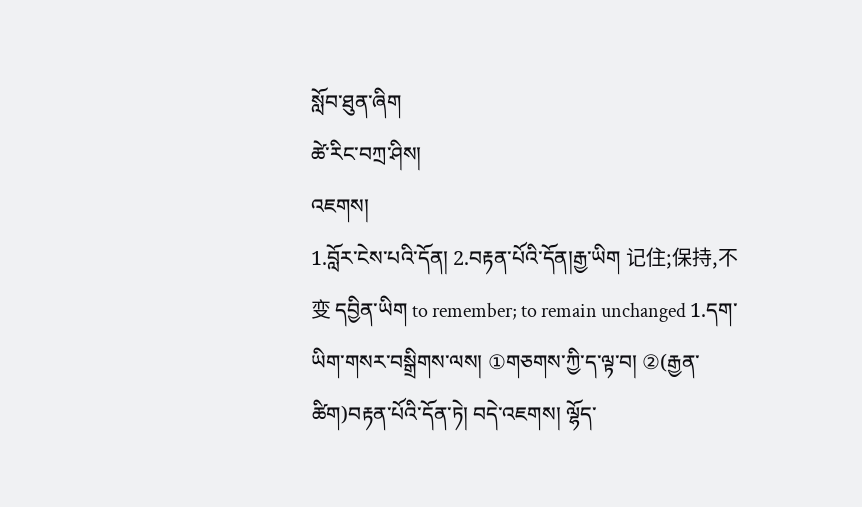སློབ་ཐུན་ཞིག
ཚེ་རིང་བཀྲ་ཤིས།
འཇགས།
1.བློར་ངེས་པའི་དོན། 2.བརྟན་པོའི་དོན།རྒྱ་ཡིག 记住;保持,不变 དབྱིན་ཡིག to remember; to remain unchanged 1.དག་ཡིག་གསར་བསྒྲིགས་ལས། ①གཅགས་ཀྱི་ད་ལྟ་བ། ②(རྒྱན་ཚིག)བརྟན་པོའི་དོན་ཏེ། བདེ་འཇགས། ལྷོད་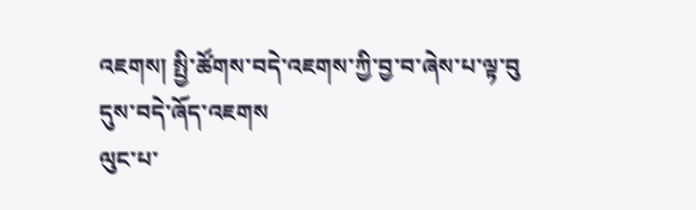འཇགས། སྤྱི་ཚོགས་བདེ་འཇགས་ཀྱི་བྱ་བ་ཞེས་པ་ལྟ་བུ
དུས་བདེ་ཞོད་འཇགས
ལུང་པ་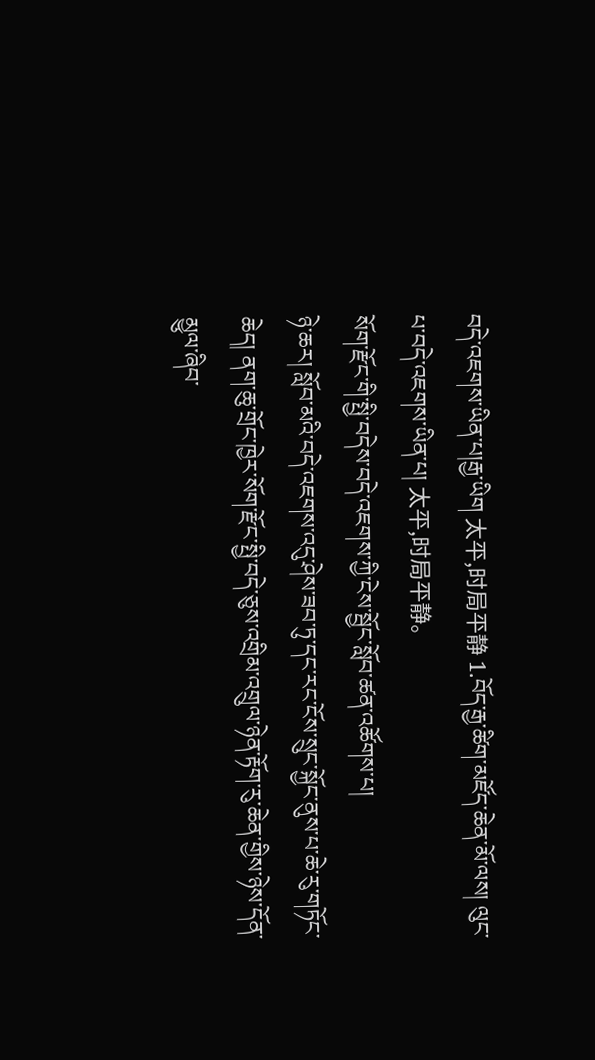བདེ་འཇགས་ཡིན་པ།རྒྱ་ཡིག 太平,时局平静 1.བོད་རྒྱ་ཚིག་མཛོད་ཆེན་མོ་ལས། ལུང་པ་བདེ་འཇགས་ཡིན་པ། 太平,时局平静。
སོག་རྫོང་གི་སྤྱི་བདེས་བདེ་འཇགས་ཀྱི་ངེས་སྦྱོང་སློབ་ཚན་འཚོགས་པ།
ཉེ་ཆར། སློབ་མའི་བདེ་འཇགས་འདུ་ཤེས་ཟབ་ཏུ་དང་རང་ངོས་སྲུང་སྐྱོང་ནུས་པ་ཆེ་རུ་གཏོང་ཆེད། ནག་ཆུ་གྲོང་ཁྱེར་སོག་རྫོང་སྤྱི་བདེ་ཅུས་འགྲིམ་འགྲུལ་ཉེན་རྟོག་རུ་ཆེན་གྱིས་ཉེས་དོན་མྱུལ་ཞིབ་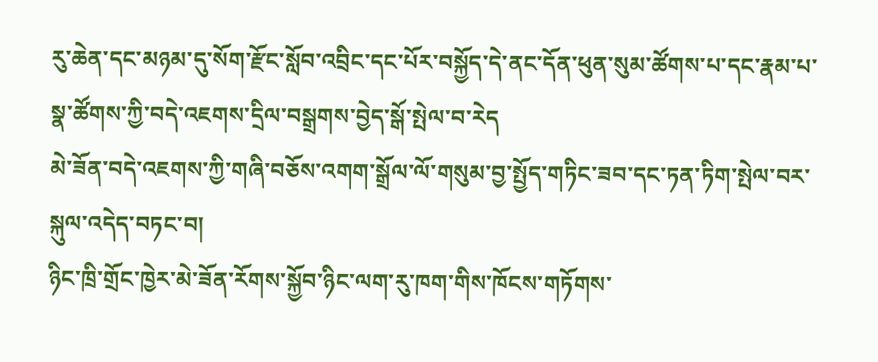རུ་ཆེན་དང་མཉམ་དུ་སོག་རྫོང་སློབ་འབྲིང་དང་པོར་བསྐྱོད་དེ་ནང་དོན་ཕུན་སུམ་ཚོགས་པ་དང་རྣམ་པ་སྣ་ཚོགས་ཀྱི་བདེ་འཇགས་དྲིལ་བསྒྲགས་བྱེད་སྒོ་སྤེལ་བ་རེད
མེ་ཟོན་བདེ་འཇགས་ཀྱི་གཞི་བཅོས་འགག་སྒྲོལ་ལོ་གསུམ་བྱ་སྤྱོད་གཏིང་ཟབ་དང་ཏན་ཏིག་སྤེལ་བར་སྐུལ་འདེད་བཏང་བ།
ཉིང་ཁྲི་གྲོང་ཁྱེར་མེ་ཟོན་རོགས་སྐྱོབ་ཉིང་ལག་རུ་ཁག་གིས་ཁོངས་གཏོགས་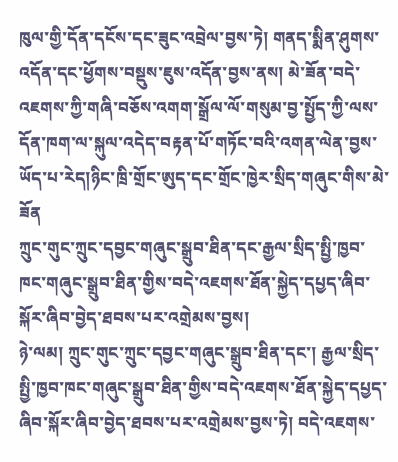ཁུལ་གྱི་དོན་དངོས་དང་ཟུང་འབྲེལ་བྱས་ཏེ། གནད་སྨིན་ཤུགས་འདོན་དང་ཕྱོགས་བསྡུས་ཇུས་འདོན་བྱས་ནས། མེ་ཟོན་བདེ་འཇགས་ཀྱི་གཞི་བཅོས་འགག་སྒྲོལ་ལོ་གསུམ་བྱ་སྤྱོད་ཀྱི་ལས་དོན་ཁག་ལ་སྐུལ་འདེད་བརྟན་པོ་གཏོང་བའི་འགན་ལེན་བྱས་ཡོད་པ་རེད།ཉིང་ཁྲི་གྲོང་ཨུད་དང་གྲོང་ཁྱེར་སྲིད་གཞུང་གིས་མེ་ཟོན
ཀྲུང་གུང་ཀྲུང་དབྱང་གཞུང་སྒྲུབ་ཐིན་དང་རྒྱལ་སྲིད་སྤྱི་ཁྱབ་ཁང་གཞུང་སྒྲུབ་ཐིན་གྱིས་བདེ་འཇགས་ཐོན་སྐྱེད་དཔྱད་ཞིབ་སྐོར་ཞིབ་བྱེད་ཐབས་པར་འགྲེམས་བྱས།
ཉེ་ལམ། ཀྲུང་གུང་ཀྲུང་དབྱང་གཞུང་སྒྲུབ་ཐིན་དང་། རྒྱལ་སྲིད་སྤྱི་ཁྱབ་ཁང་གཞུང་སྒྲུབ་ཐིན་གྱིས་བདེ་འཇགས་ཐོན་སྐྱེད་དཔྱད་ཞིབ་སྐོར་ཞིབ་བྱེད་ཐབས་པར་འགྲེམས་བྱས་ཏེ། བདེ་འཇགས་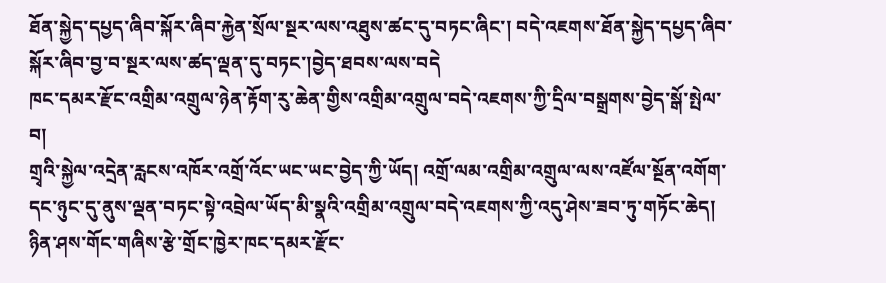ཐོན་སྐྱེད་དཔྱད་ཞིབ་སྐོར་ཞིབ་རྐྱེན་སྲོལ་སྔར་ལས་འཐུས་ཚང་དུ་བཏང་ཞིང་། བདེ་འཇགས་ཐོན་སྐྱེད་དཔྱད་ཞིབ་སྐོར་ཞིབ་བྱ་བ་སྔར་ལས་ཚད་ལྡན་དུ་བཏང་།བྱེད་ཐབས་ལས་བདེ
ཁང་དམར་རྫོང་འགྲིམ་འགྲུལ་ཉེན་རྟོག་རུ་ཆེན་གྱིས་འགྲིམ་འགྲུལ་བདེ་འཇགས་ཀྱི་དྲིལ་བསྒྲགས་བྱེད་སྒོ་སྤེལ་བ།
གྲྭའི་སྐྱེལ་འདྲེན་རླངས་འཁོར་འགྲོ་འོང་ཡང་ཡང་བྱེད་ཀྱི་ཡོད། འགྲོ་ལམ་འགྲིམ་འགྲུལ་ལས་འཛོལ་སྔོན་འགོག་དང་ཉུང་དུ་ནུས་ལྡན་བཏང་སྟེ་འབྲེལ་ཡོད་མི་སྣའི་འགྲིམ་འགྲུལ་བདེ་འཇགས་ཀྱི་འདུ་ཤེས་ཟབ་ཏུ་གཏོང་ཆེད། ཉིན་ཤས་གོང་གཞིས་རྩེ་གྲོང་ཁྱེར་ཁང་དམར་རྫོང་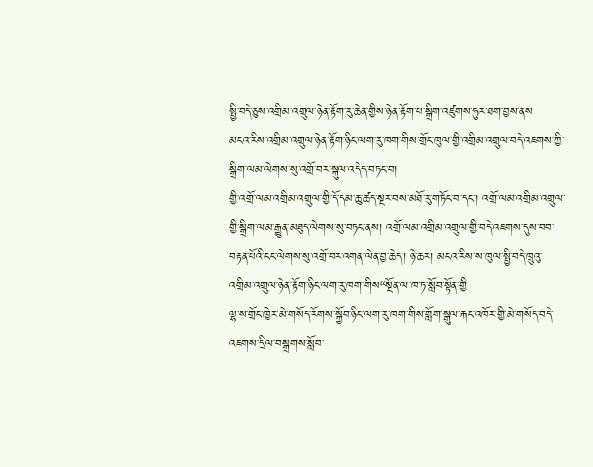སྤྱི་བདེ་ཅུས་འགྲིམ་འགྲུལ་ཉེན་རྟོག་རུ་ཆེན་གྱིས་ཉེན་རྟོག་པ་སྒྲིག་འཛུགས་ཧུར་ཐག་བྱས་ནས
མངའ་རིས་འགྲིམ་འགྲུལ་ཉེན་རྟོག་ཉིང་ལག་རུ་ཁག་གིས་གྲོང་ཁུལ་གྱི་འགྲིམ་འགྲུལ་བདེ་འཇགས་ཀྱི་སྒྲིག་ལམ་ལེགས་སུ་འགྲོ་བར་སྐུལ་འདེད་བཏང་བ།
གྱི་འགྲོ་ལམ་འགྲིམ་འགྲུལ་གྱི་དོ་དམ་ཆུ་ཚད་སྔར་བས་མཐོ་རུ་གཏོང་བ་དང་། འགྲོ་ལམ་འགྲིམ་འགྲུལ་གྱི་སྒྲིག་ལམ་རྒྱུན་མཐུད་ལེགས་སུ་བཏང་ནས། འགྲོ་ལམ་འགྲིམ་འགྲུལ་གྱི་བདེ་འཇགས་དུས་བབ་བརྟན་པོའི་ངང་ལེགས་སུ་འགྲོ་བར་འགན་ལེན་བྱ་ཆེད། ཉེ་ཆར། མངའ་རིས་ས་ཁུལ་སྤྱི་བདེ་ཁྲུའུ་འགྲིམ་འགྲུལ་ཉེན་རྟོག་ཉིང་ལག་རུ་ཁག་གིས“སྔོན་ལ་ཁ་ཏ་སློབ་སྟོན་གྱི
ལྷ་ས་གྲོང་ཁྱེར་མེ་གསོད་རོགས་སྐྱོབ་ཉིང་ལག་རུ་ཁག་གིས་གློག་སྒུལ་རྐང་འཁོར་གྱི་མེ་གསོད་བདེ་འཇགས་དྲིལ་བསྒྲགས་སློབ་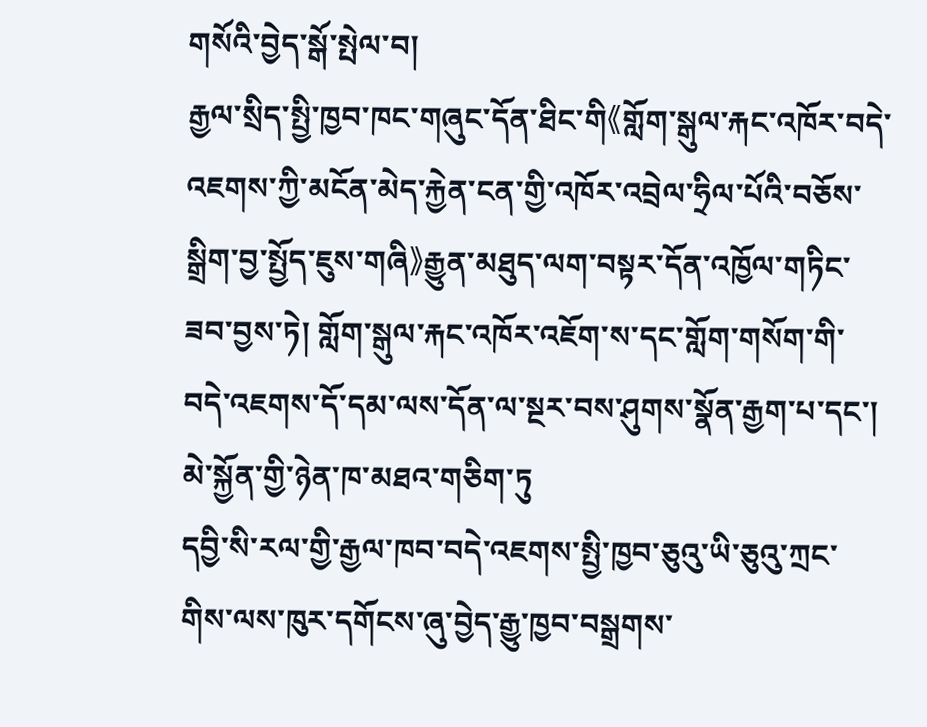གསོའི་བྱེད་སྒོ་སྤེལ་བ།
རྒྱལ་སྲིད་སྤྱི་ཁྱབ་ཁང་གཞུང་དོན་ཐིང་གི《གློག་སྒུལ་རྐང་འཁོར་བདེ་འཇགས་ཀྱི་མངོན་མེད་རྐྱེན་ངན་གྱི་འཁོར་འབྲེལ་ཧྲིལ་པོའི་བཅོས་སྒྲིག་བྱ་སྤྱོད་ཇུས་གཞི》རྒྱུན་མཐུད་ལག་བསྟར་དོན་འཁྱོལ་གཏིང་ཟབ་བྱས་ཏེ། གློག་སྒུལ་རྐང་འཁོར་འཇོག་ས་དང་གློག་གསོག་གི་བདེ་འཇགས་དོ་དམ་ལས་དོན་ལ་སྔར་བས་ཤུགས་སྣོན་རྒྱག་པ་དང་། མེ་སྐྱོན་གྱི་ཉེན་ཁ་མཐའ་གཅིག་ཏུ
དབྱི་སི་རལ་གྱི་རྒྱལ་ཁབ་བདེ་འཇགས་སྤྱི་ཁྱབ་ཅུའུ་ཡི་ཅུའུ་ཀྲང་གིས་ལས་ཁུར་དགོངས་ཞུ་བྱེད་རྒྱུ་ཁྱབ་བསྒྲགས་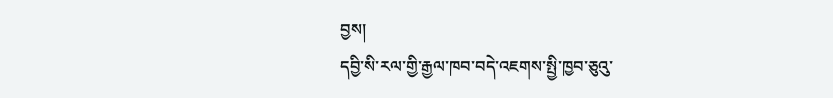བྱས།
དབྱི་སི་རལ་གྱི་རྒྱལ་ཁབ་བདེ་འཇགས་སྤྱི་ཁྱབ་ཅུའུ་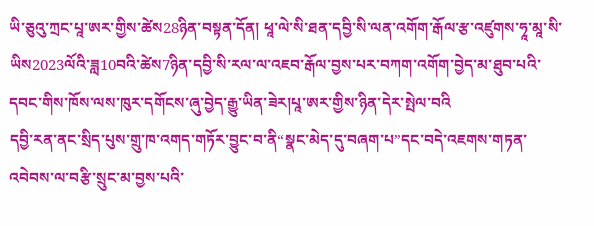ཡི་ཅུའུ་ཀྲང་པཱ་ཨར་གྱིས་ཚེས28ཉིན་བསྟན་དོན། ཕཱ་ལེ་སི་ཐན་དབྱི་སི་ལན་འགོག་རྒོལ་རྩ་འཛུགས་ཧཱ་མཱ་སི་ཡིས2023ལོའི་ཟླ10བའི་ཚེས7ཉིན་དབྱི་སི་རལ་ལ་འཇབ་རྒོལ་བྱས་པར་བཀག་འགོག་བྱེད་མ་ཐུབ་པའི་དབང་གིས་ཁོས་ལས་ཁུར་དགོངས་ཞུ་བྱེད་རྒྱུ་ཡིན་ཟེར།པཱ་ཨར་གྱིས་ཉིན་དེར་སྤེལ་བའི
དབྱི་རན་ནང་སྲིད་པུས་གྲུ་ཁ་འགད་གཏོར་བྱུང་བ་ནི“སྣང་མེད་དུ་བཞག་པ”དང་བདེ་འཇགས་གཏན་འབེབས་ལ་བརྩི་སྲུང་མ་བྱས་པའི་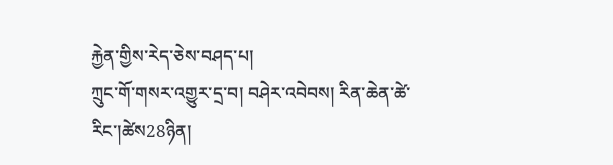རྐྱེན་གྱིས་རེད་ཅེས་བཤད་པ།
ཀྲུང་གོ་གསར་འགྱུར་དྲ་བ། བཤེར་འབེབས། རིན་ཆེན་ཚེ་རིང་།ཚེས28ཉིན།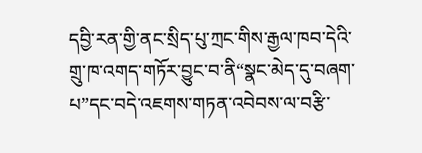དབྱི་རན་གྱི་ནང་སྲིད་པུ་ཀྲང་གིས་རྒྱལ་ཁབ་དེའི་གྲུ་ཁ་འགད་གཏོར་བྱུང་བ་ནི“སྣང་མེད་དུ་བཞག་པ”དང་བདེ་འཇགས་གཏན་འབེབས་ལ་བརྩི་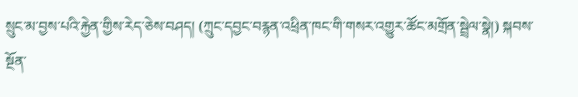སྲུང་མ་བྱས་པའི་རྐྱེན་གྱིས་རེད་ཅེས་བཤད། (ཀྲུང་དབྱང་བརྙན་འཕྲིན་ཁང་གི་གསར་འགྱུར་ཚོང་མགྲོན་སྦྲེལ་སྣེ།) སྐབས་སྔོན་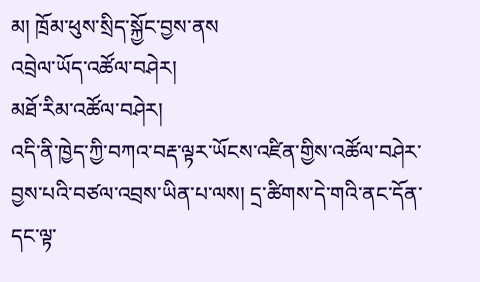མ། ཁྲོམ་ཕུས་སྲིད་སྐྱོང་བྱས་ནས
འབྲེལ་ཡོད་འཚོལ་བཤེར།
མཐོ་རིམ་འཚོལ་བཤེར།
འདི་ནི་ཁྱེད་ཀྱི་བཀའ་བརྡ་ལྟར་ཡོངས་འཛིན་གྱིས་འཚོལ་བཤེར་བྱས་པའི་བཙལ་འབྲས་ཡིན་པ་ལས། དྲ་ཚིགས་དེ་གའི་ནང་དོན་དང་ལྟ་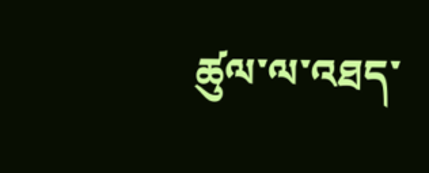ཚུལ་ལ་འཐད་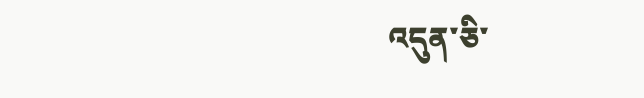འདུན་ཅི་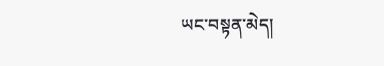ཡང་བསྟན་མེད།